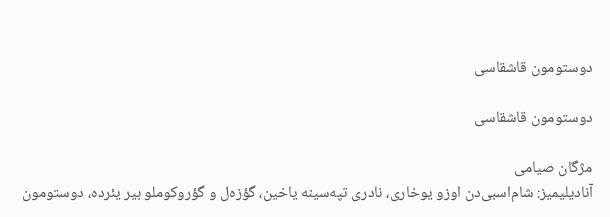دوستومون قاشقاسی

دوستومون قاشقاسی

مژگان صیامی
آنادیلیمیز: شام‌اسبی‌دن اوزو یوخاری، نادری تپه‌سینه یاخین، گؤزه‌ل و گؤروکوملو بیر یئرده، دوستومون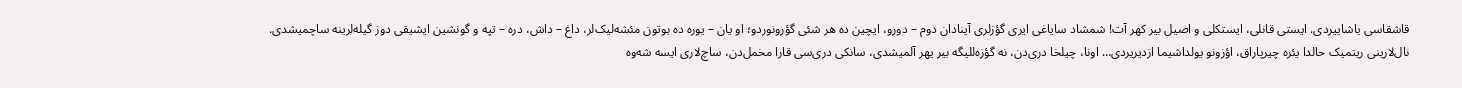قاشقاسی یاشاییردی. ایستی قانلی، ایستکلی و اصیل بیر کهر آت! شمشاد سایاغی ایری گؤز‌لری آینادان دوم – دورو، ایچین ده هر شئی گؤرونوردو؛ او یان – یوره ده بوتون مئشه‌لیک‌لر، داغ – داش، دره – تپه و گونشین ایشیقی دوز گیله‌لرینه ساچمیشدی.
نال‌لارینی ریتمیک حالدا یئره چیرپاراق، اؤزونو یولداشیما ازدیریردی… اونا، چیلخا دری‌دن، نه گؤزه‌للیگه بیر یهر آلمیشدی، سانکی دری‌سی قارا مخمل‌دن، ساچ‌لاری ایسه شه‌وه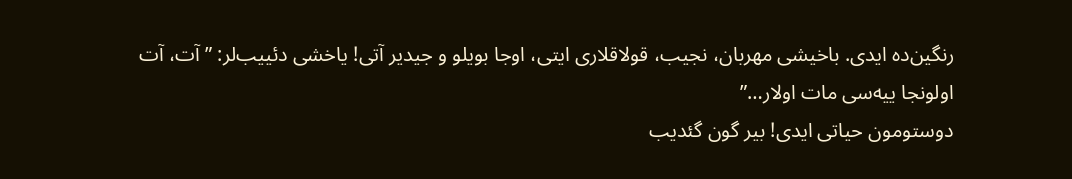رنگین‌ده ایدی. باخیشی مهربان، نجیب، قولاقلاری ایتی، اوجا بویلو و جیدیر آتی! یاخشی دئییب‌لر: ” آت، آت اولونجا ییه‌سی مات اولار…”
دوستومون حیاتی ایدی! بیر گون گئدیب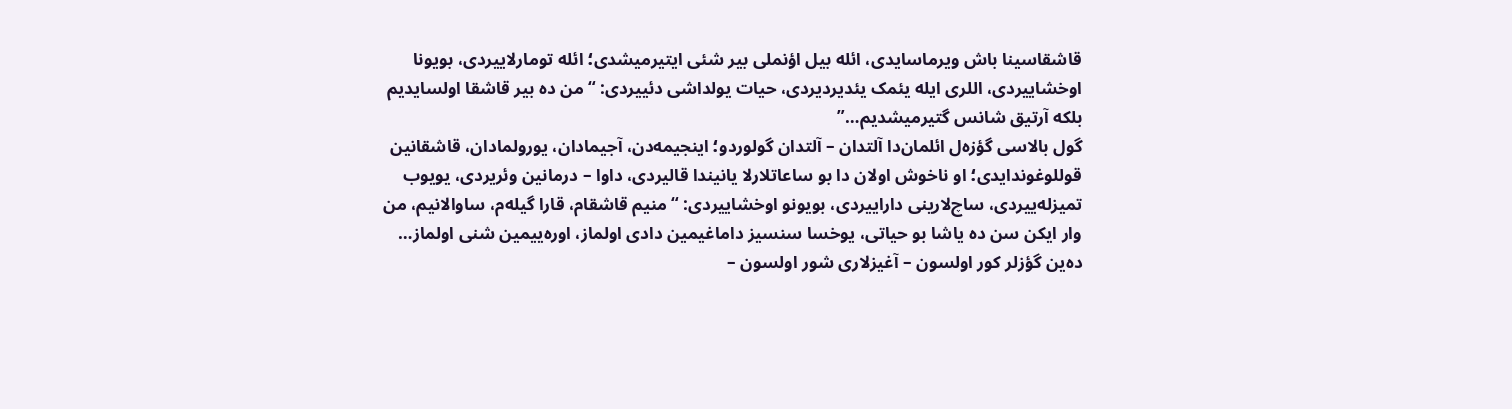قاشقاسینا باش ویرماسایدی، ائله بیل اؤنملی بیر شئی ایتیرمیشدی؛ ائله تومارلاییردی، بویونا اوخشاییردی، اللری ایله یئمک یئدیردیردی، حیات یولداشی دئییردی: “من ده بیر قاشقا اولسایدیم بلکه آرتیق شانس گتیرمیشدیم…”
گول بالاسی گؤزه‌ل ائلمان‌دا آلتدان – آلتدان گولوردو؛ اینجیمه‌دن، آجیمادان، یورولمادان، قاشقانین قوللوغوندایدی؛ او ناخوش اولان دا بو ساعاتلارلا یانیندا قالیردی، داوا – درمانین وئریردی، یویوب تمیزله‌ییردی، ساچ‌لارینی داراییردی، بویونو اوخشاییردی: “منیم قاشقام، قارا گیله‌م، ساوالانیم، من وار ایکن سن ده یاشا بو حیاتی، یوخسا سنسیز داماغیمین دادی اولماز، اوره‌ییمین شنی اولماز… ده‌ین گؤز‌لر کور اولسون – آغیزلاری شور اولسون –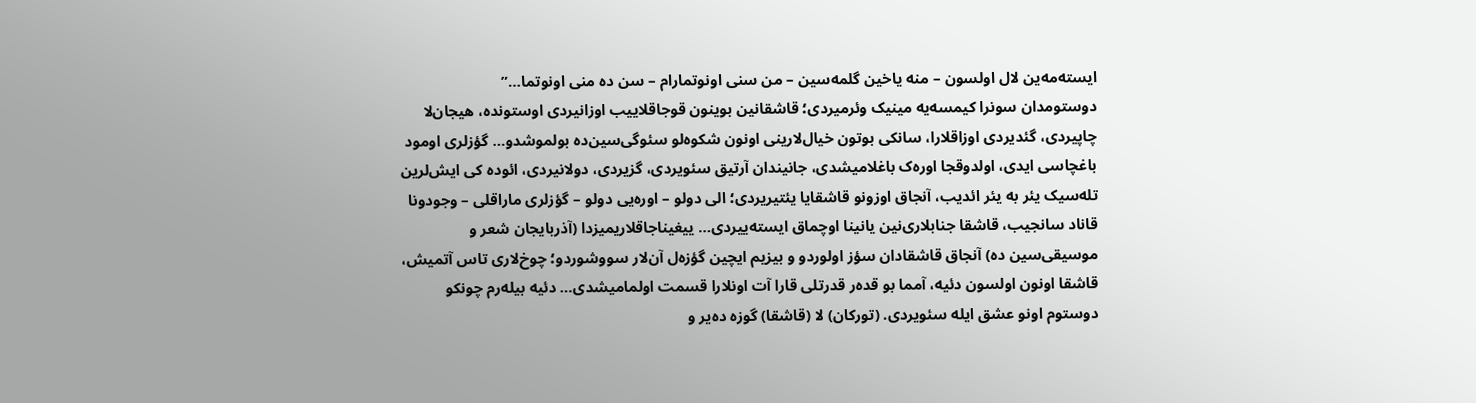ایسته‌مه‌ین لال اولسون – منه یاخین گلمه‌سین – من سنی اونوتمارام – سن ده منی اونوتما…”
دوستومدان سونرا کیمسه‌یه مینیک وئرمیردی؛ قاشقانین بوینون قوجاقلاییب اوزانیردی اوستونده، هیجان‌لا چاپیردی، گئدیردی اوزاقلارا، سانکی بوتون خیال‌لارینی اونون شکوه‌لو سئوگی‌سین‌ده بولموشدو… گؤز‌لری اومود باغچاسی ایدی، اولدوقجا اوره‌ک باغلامیشدی، جانیندان آرتیق سئویردی، گزیردی، دولانیردی، ائوده کی ایش‌لرین تله‌سیک یئر به یئر ائدیب، آنجاق اوزونو قاشقایا یئتیریردی؛ الی دولو – اوره‌یی دولو – گؤز‌لری ماراقلی – وجودونا قاناد سانجیب، قاشقا جنابلاری‌نین یانینا اوچماق ایسته‌ییردی… ییغیناجاقلاریمیزدا (آذربایجان شعر و موسیقی‌سین ده) آنجاق قاشقادان سؤز اولوردو و بیزیم ایچین گؤزه‌ل آن‌لار سووشوردو؛ چوخ‌لاری تاس آتمیش، قاشقا اونون اولسون دئیه، آمما بو قده‌ر قدرتلی قارا آت اونلارا قسمت اولمامیشدی… دئیه بیله‌رم چونکو دوستوم اونو عشق ایله سئویردی. (تورکان) لا (قاشقا) گوزه ده‌یر و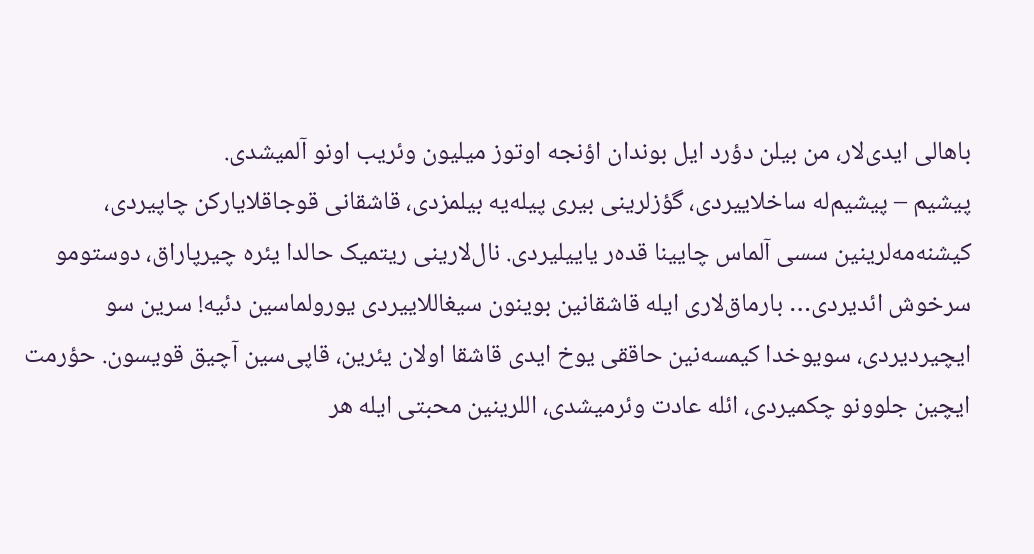باهالی ایدی‌لار، من بیلن دؤرد ایل بوندان اؤنجه اوتوز میلیون وئریب اونو آلمیشدی.
پیشیم – پیشیم‌له ساخلاییردی، گؤز‌لرینی بیری پیله‌یه بیلمزدی، قاشقانی قوجاقلایارکن چاپیردی، کیشنه‌مه‌لرینین سسی آلماس چایینا قده‌ر یاییلیردی. نال‌لارینی ریتمیک حالدا یئره چیرپاراق، دوستومو سرخوش ائدیردی… بارماق‌لاری ایله قاشقانین بوینون سیغاللاییردی یورولماسین دئیه! سرین سو ایچیردیردی، سویوخدا کیمسه‌نین حاققی یوخ ایدی قاشقا اولان یئرین، قاپی‌سین آچیق قویسون. حؤرمت ایچین جلوونو چکمیردی، ائله عادت وئرمیشدی، اللرینین محبتی ایله هر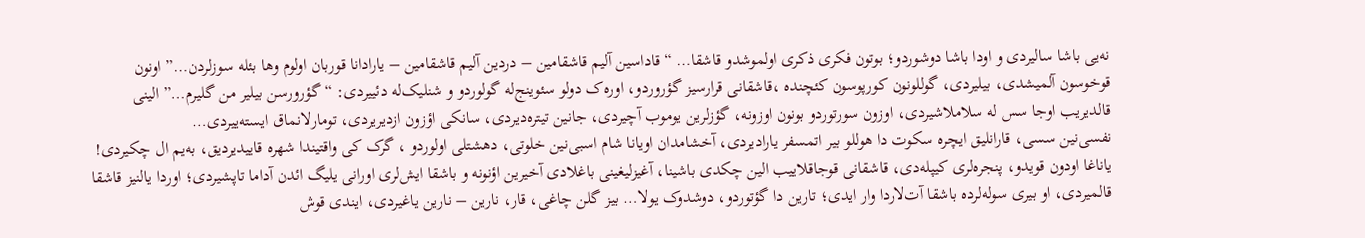نه‌یی باشا سالیردی و اودا باشا دوشوردو؛ بوتون فکری ذکری اولموشدو قاشقا… “قاداسین آلیم قاشقامین – دردین آلیم قاشقامین – یارادانا قوربان اولوم و‌ها بئله سوزلردن…” اونون قوخوسون آلمیشدی، بیلیردی، گوللونون کورپوسون کئچنده ،قاشقانی قرارسیز گؤروردو، اوره‌ک دولو سئوینج‌له گولوردو و شنلیک‌له دئییردی: “گؤرورسن بیلیر من گلیرم…” الینی قالدیریب اوجا سس له سلاملاشیردی، اوزون سورتوردو بونون اوزونه، گؤز‌لرین یوموب آچیردی، جانین تیتره‌دیردی، سانکی اؤزون ازدیریردی، تومارلانماق ایسته‌ییردی…
نفسی‌نین سسی، قارانلیق ایچره سکوت دا هوللو بیر اتمسفر یارادیردی، آخشامدان اویانا شام اسبی‌نین خلوتی، دهشتلی اولوردو ، گرک کی واقتیندا شهره قاییدیردیق، به‌یم ال چکیردی! یاناغا اودون قویدو، پنجره‌لری کیپله‌دی، قاشقانی قوجاقلاییب الین چکدی باشینا، آغیزلیغینی باغلادی آخیرین اؤنونه و باشقا ایش‌لری اورانی یلیگ ائدن آداما تاپشیردی؛ اوردا یالنیز قاشقا قالمیردی، او بیری سوله‌لرده باشقا آت‌لاردا وار ایدی؛ تارین دا گؤتوردو، دوشدوک یولا… بیز گلن چاغی، قار، نارین – نارین یاغیردی، ایندی قوش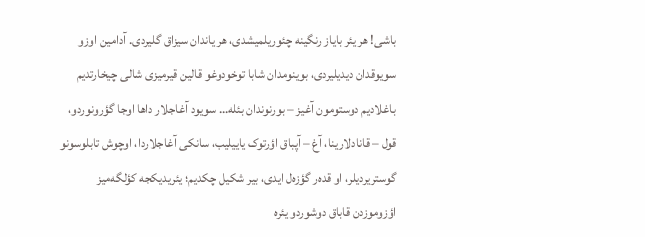باشی! هر یئر بایاز رنگینه چئوریلمیشدی، هر یاندان سیزاق گلیردی. آدامین اوزو سویوقدان دیدیلیردی، بوینومدان شابا توخودوغو قالین قیرمیزی شالی چیخارتدیم باغلادیم دوستومون آغیز – بورنوندان بئله… سویود آغاجلار داها اوجا گؤرونوردو، قول – قانادلارینا، آغ – آپباق اؤرتوک یاییلیب، سانکی آغاجلاردا، اوچوش تابلوسونو گوستریردیلر، او قده‌ر گؤزه‌ل ایدی، بیر شکیل چکدیم؛ یئریدیکجه کؤلگه‌میز اؤزوموزدن قاباق دوشوردو یئره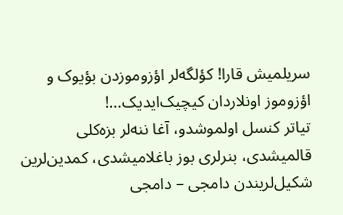سریلمیش قارا! کؤلگه‌لر اؤزوموزدن بؤیوک و اؤزوموز اونلاردان کیچیک‌ایدیک…!
تیاتر کنسل اولموشدو، آغا ننه‌لر بزه‌کلی قالمیشدی، بنرلری بوز باغلامیشدی، کمدین‌لرین شکیل‌لریندن دامجی – دامجی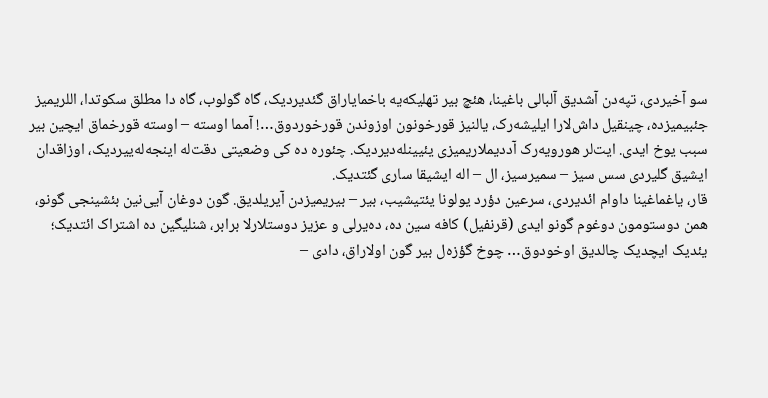سو آخیردی، تپه‌دن آشدیق آلبالی باغینا، هئچ بیر تهلیکه‌یه باخمایاراق گئدیردیک، گاه گولوب، گاه دا مطلق سکوتدا، اللریمیز جئبیمیزده، چینقیل داش‌لارا ایلیشه‌رک، یالنیز قورخونون اوزوندن قورخوردوق…! آمما اوسته – اوسته قورخماق ایچین بیر سبب یوخ ایدی. ایت‌لر هورویه‌رک آددیملاریمیزی یئیینله‌دیردیک. چئوره ده کی وضعیتی دقت‌له اینجه‌له‌ییردیک، اوزاقدان ایشیق گلیردی سس سیز – سمیرسیز، ال – اله ایشیقا ساری گئتدیک.
قار، یاغماغینا داوام ائدیردی، سرعین دؤرد یولونا یئتیشیب، بیر – بیریمیزدن آیریلدیق. گون دوغان آیی‌نین بئشینجی گونو، همن دوستومون دوغوم گونو ایدی (قرنفیل) کافه سین ده، ده‌یرلی و عزیز دوستلارلا برابر، شنلیگین ده اشتراک ائتدیک؛ یئدیک ایچدیک چالدیق اوخودوق… چوخ گؤزه‌ل بیر گون اولاراق، دادی –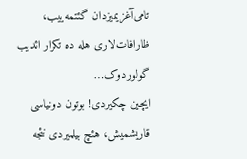تامی‌آغزیمیزدان گئتمه‌ییب، ظارافات‌لاری هله ده تکرار ائدیب گولوردوک…
ایچین چکیردی! بوتون دونیاسی قاریشمیش، هئچ بیلمیردی نئجه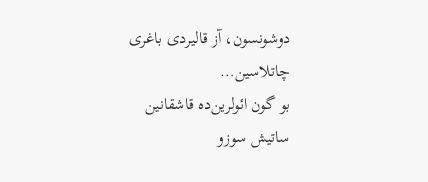دوشونسون، آز قالیردی باغری چاتلاسین…
بو گون ائولرین‌ده قاشقانین ساتیش سوزو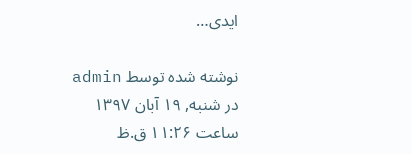ایدی…

نوشته شده توسط admin در شنبه, ۱۹ آبان ۱۳۹۷ ساعت ۱۱:۲۶ ق.ظ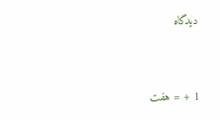دیدگاه


1 + = هفت